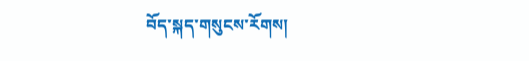བོད་སྐད་གསུངས་རོགས།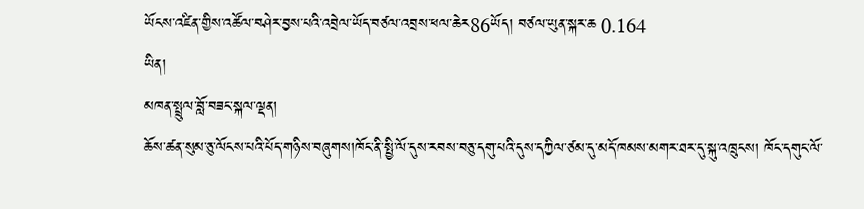ཡོངས་འཛིན་གྱིས་འཚོལ་བཤེར་བྱས་པའི་འབྲེལ་ཡོད་བཙལ་འབྲས་ཕལ་ཆེར86ཡོད། བཙལ་ཡུན་སྐར་ཆ 0.164
ཡིན།
མཁན་སྤྲུལ་བློ་བཟང་སྐལ་ལྡན།
ཆོས་ཚན་སུམ་ཅུ་ལོངས་པའི་པོད་གཉིས་བཞུགས།ཁོང་ནི་སྤྱི་ལོ་དུས་རབས་བཅུ་དགུ་པའི་དུས་དཀྱིལ་ཙམ་དུ་མདོ་ཁམས་མགར་ཐར་དུ་སྐུ་འཁྲུངས། ཁོང་དགུང་ལོ་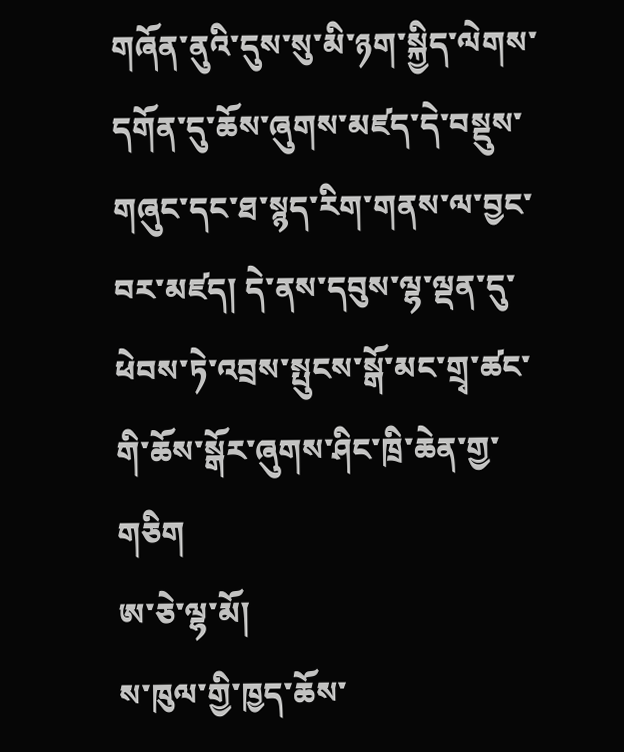གཞོན་ནུའི་དུས་སུ་མི་ཉག་སྐྱིད་ལེགས་དགོན་དུ་ཆོས་ཞུགས་མཛད་དེ་བསྡུས་གཞུང་དང་ཐ་སྙད་རིག་གནས་ལ་བྱང་བར་མཛད། དེ་ནས་དབུས་ལྷ་ལྡན་དུ་ཕེབས་ཏེ་འབྲས་སྤུངས་སྒོ་མང་གྲྭ་ཚང་གི་ཆོས་སྒོར་ཞུགས་ཤིང་ཁྲི་ཆེན་གྱ་གཅིག
ཨ་ཅེ་ལྷ་མོ།
ས་ཁུལ་གྱི་ཁྱད་ཆོས་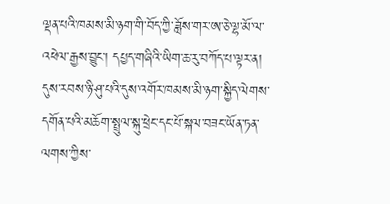ལྡན་པའི་ཁམས་མི་ཉག་གི་བོད་ཀྱི་ཟློས་གར་ཨ་ཅེ་ལྷ་མོ་ལ་འཕེལ་རྒྱས་བྱུང་། དཔྱད་གཞིའི་ཡིག་ཆ་རུ་བཀོད་པ་ལྟར་ན། དུས་རབས་ཉི་ཤུ་པའི་དུས་འགོར་ཁམས་མི་ཉག་སྐྱིད་ལེགས་དགོན་པའི་མཆོག་སྤྲུལ་སྐུ་ཕྲེང་དང་པོ་སྐལ་བཟང་ཡོན་ཏན་ལགས་ཀྱིས་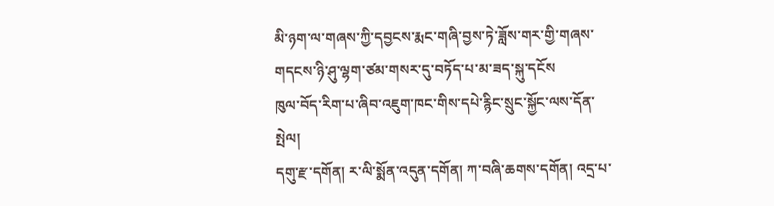མི་ཉག་ལ་གཞས་ཀྱི་དབྱངས་རྨང་གཞི་བྱས་ཏེ་ཟློས་གར་གྱི་གཞས་གདངས་ཉི་ཤུ་ལྷག་ཙམ་གསར་དུ་བཏོད་པ་མ་ཟད་སྐུ་དངོས
ཁུལ་བོད་རིག་པ་ཞིབ་འཇུག་ཁང་གིས་དཔེ་རྙིང་སྲུང་སྐྱོང་ལས་དོན་སྤེལ།
དགུ་རྫ་དགོན། ར་ལི་སྨོན་འདུན་དགོན། ཀ་བཞི་ཆགས་དགོན། འདྲ་པ་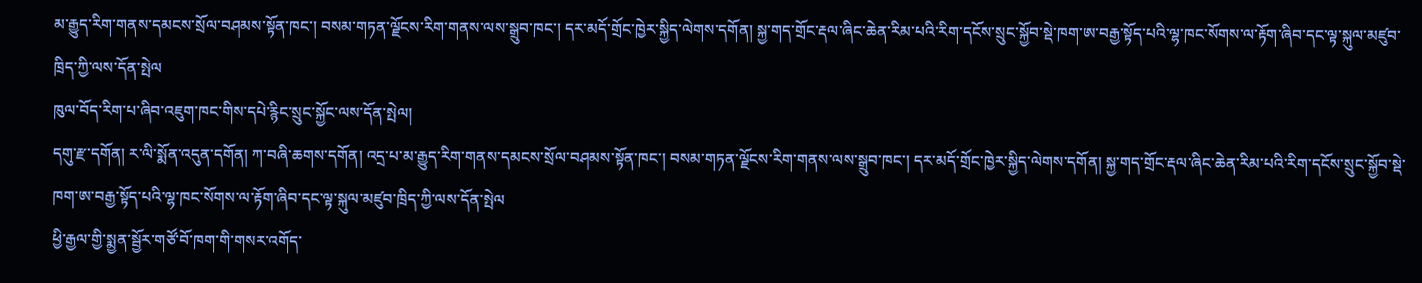མ་རྒྱུད་རིག་གནས་དམངས་སྲོལ་བཤམས་སྟོན་ཁང་། བསམ་གཏན་ལྗོངས་རིག་གནས་ལས་སྒྲུབ་ཁང་། དར་མདོ་གྲོང་ཁྱེར་སྐྱིད་ལེགས་དགོན། སྐྱ་གད་གྲོང་རྡལ་ཞིང་ཆེན་རིམ་པའི་རིག་དངོས་སྲུང་སྐྱོབ་སྡེ་ཁག་ཨ་བརྒྱ་སྟོད་པའི་ལྷ་ཁང་སོགས་ལ་རྟོག་ཞིབ་དང་ལྟ་སྐུལ་མཛུབ་ཁྲིད་ཀྱི་ལས་དོན་སྤེལ
ཁུལ་བོད་རིག་པ་ཞིབ་འཇུག་ཁང་གིས་དཔེ་རྙིང་སྲུང་སྐྱོང་ལས་དོན་སྤེལ།
དགུ་རྫ་དགོན། ར་ལི་སྨོན་འདུན་དགོན། ཀ་བཞི་ཆགས་དགོན། འདྲ་པ་མ་རྒྱུད་རིག་གནས་དམངས་སྲོལ་བཤམས་སྟོན་ཁང་། བསམ་གཏན་ལྗོངས་རིག་གནས་ལས་སྒྲུབ་ཁང་། དར་མདོ་གྲོང་ཁྱེར་སྐྱིད་ལེགས་དགོན། སྐྱ་གད་གྲོང་རྡལ་ཞིང་ཆེན་རིམ་པའི་རིག་དངོས་སྲུང་སྐྱོབ་སྡེ་ཁག་ཨ་བརྒྱ་སྟོད་པའི་ལྷ་ཁང་སོགས་ལ་རྟོག་ཞིབ་དང་ལྟ་སྐུལ་མཛུབ་ཁྲིད་ཀྱི་ལས་དོན་སྤེལ
ཕྱི་རྒྱལ་གྱི་སྨྱན་སྦྱོར་གཙོ་བོ་ཁག་གི་གསར་འགོད་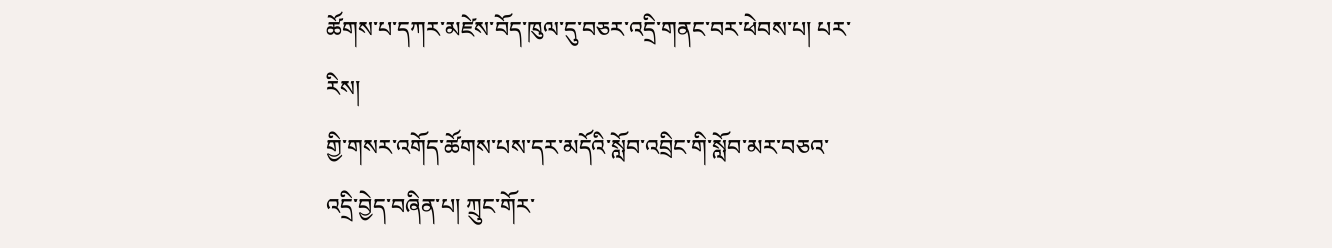ཚོགས་པ་དཀར་མཛེས་བོད་ཁུལ་དུ་བཅར་འདྲི་གནང་བར་ཕེབས་པ། པར་རིས།
གྱི་གསར་འགོད་ཚོགས་པས་དར་མདོའི་སློབ་འབྲིང་གི་སློབ་མར་བཅའ་འདྲི་བྱེད་བཞིན་པ། ཀྲུང་གོར་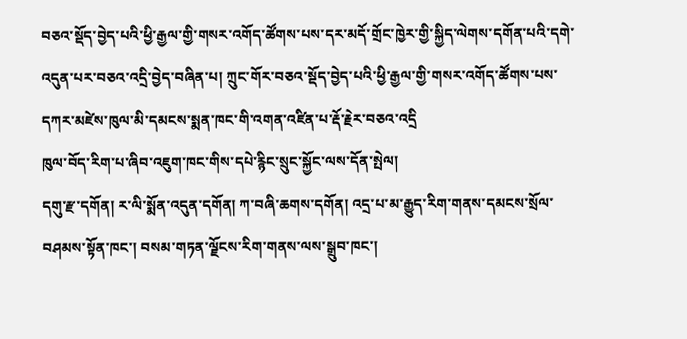བཅའ་སྡོད་བྱེད་པའི་ཕྱི་རྒྱལ་གྱི་གསར་འགོད་ཚོགས་པས་དར་མདོ་གྲོང་ཁྱེར་གྱི་སྐྱིད་ལེགས་དགོན་པའི་དགེ་འདུན་པར་བཅའ་འདྲི་བྱེད་བཞིན་པ། ཀྲུང་གོར་བཅའ་སྡོད་བྱེད་པའི་ཕྱི་རྒྱལ་གྱི་གསར་འགོད་ཚོགས་པས་དཀར་མཛེས་ཁུལ་མི་དམངས་སྨན་ཁང་གི་འགན་འཛིན་པ་རྡོ་རྗེར་བཅའ་འདྲི
ཁུལ་བོད་རིག་པ་ཞིབ་འཇུག་ཁང་གིས་དཔེ་རྙིང་སྲུང་སྐྱོང་ལས་དོན་སྤེལ།
དགུ་རྫ་དགོན། ར་ལི་སྨོན་འདུན་དགོན། ཀ་བཞི་ཆགས་དགོན། འདྲ་པ་མ་རྒྱུད་རིག་གནས་དམངས་སྲོལ་བཤམས་སྟོན་ཁང་། བསམ་གཏན་ལྗོངས་རིག་གནས་ལས་སྒྲུབ་ཁང་།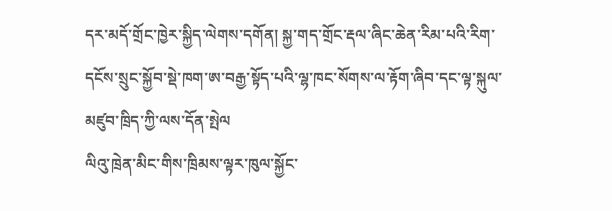དར་མདོ་གྲོང་ཁྱེར་སྐྱིད་ལེགས་དགོན། སྐྱ་གད་གྲོང་རྡལ་ཞིང་ཆེན་རིམ་པའི་རིག་དངོས་སྲུང་སྐྱོབ་སྡེ་ཁག་ཨ་བརྒྱ་སྟོད་པའི་ལྷ་ཁང་སོགས་ལ་རྟོག་ཞིབ་དང་ལྟ་སྐུལ་མཛུབ་ཁྲིད་ཀྱི་ལས་དོན་སྤེལ
ལིའུ་ཁྲེན་མིང་གིས་ཁྲིམས་ལྟར་ཁུལ་སྐྱོང་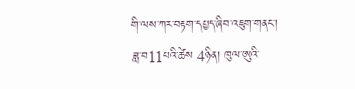གི་ལས་ཀར་བརྟག་དཔྱད་ཞིབ་འཇུག་གནང་།
ཟླ་བ11པའི་ཚེས 4ཉིན། ཁུལ་ཨུའི་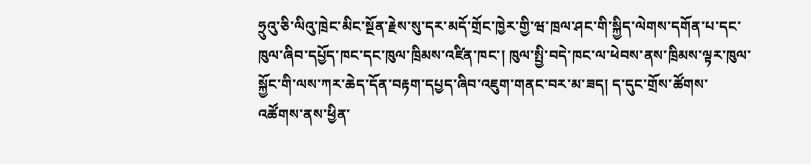ཧྲུའུ་ཅི་ལིའུ་ཁྲེང་མིང་སྔོན་རྗེས་སུ་དར་མདོ་གྲོང་ཁྱེར་གྱི་ཝ་ཁྲལ་ཤང་གི་སྐྱིད་ལེགས་དགོན་པ་དང་ཁུལ་ཞིབ་དཔྱོད་ཁང་དང་ཁུལ་ཁྲིམས་འཛིན་ཁང་། ཁུལ་སྤྱི་བདེ་ཁང་ལ་ཕེབས་ནས་ཁྲིམས་ལྟར་ཁུལ་སྐྱོང་གི་ལས་ཀར་ཆེད་དོན་བརྟག་དཔྱད་ཞིབ་འཇུག་གནང་བར་མ་ཟད། ད་དུང་གྲོས་ཚོགས་འཚོགས་ནས་ཕྱིན་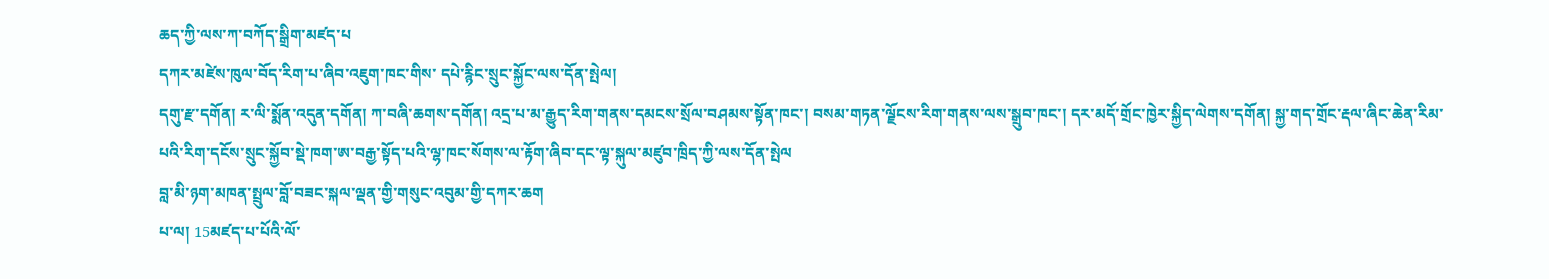ཆད་ཀྱི་ལས་ཀ་བཀོད་སྒྲིག་མཛད་པ
དཀར་མཛེས་ཁུལ་བོད་རིག་པ་ཞིབ་འཇུག་ཁང་གིས་ དཔེ་རྙིང་སྲུང་སྐྱོང་ལས་དོན་སྤེལ།
དགུ་རྫ་དགོན། ར་ལི་སྨོན་འདུན་དགོན། ཀ་བཞི་ཆགས་དགོན། འདྲ་པ་མ་རྒྱུད་རིག་གནས་དམངས་སྲོལ་བཤམས་སྟོན་ཁང་། བསམ་གཏན་ལྗོངས་རིག་གནས་ལས་སྒྲུབ་ཁང་། དར་མདོ་གྲོང་ཁྱེར་སྐྱིད་ལེགས་དགོན། སྐྱ་གད་གྲོང་རྡལ་ཞིང་ཆེན་རིམ་པའི་རིག་དངོས་སྲུང་སྐྱོབ་སྡེ་ཁག་ཨ་བརྒྱ་སྟོད་པའི་ལྷ་ཁང་སོགས་ལ་རྟོག་ཞིབ་དང་ལྟ་སྐུལ་མཛུབ་ཁྲིད་ཀྱི་ལས་དོན་སྤེལ
བླ་མི་ཉག་མཁན་སྤྲུལ་བློ་བཟང་སྐལ་ལྡན་གྱི་གསུང་འབུམ་གྱི་དཀར་ཆག
པ་ལ། 15མཛད་པ་པོའི་ལོ་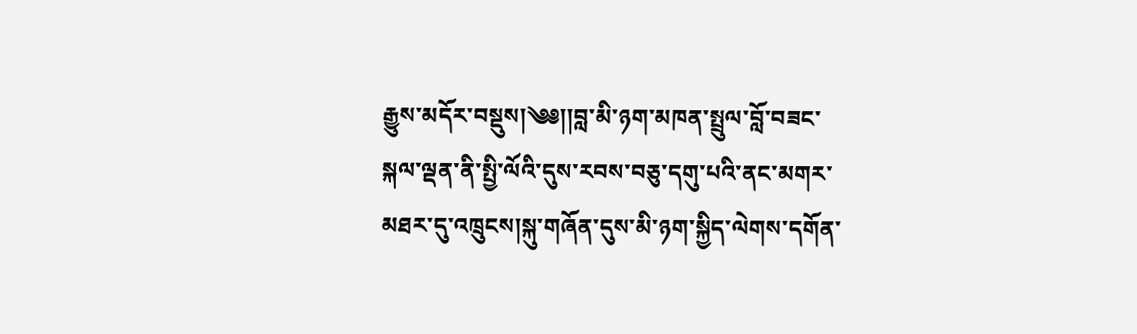རྒྱུས་མདོར་བསྡུས།༄༅།།བླ་མི་ཉག་མཁན་སྤྲུལ་བློ་བཟང་སྐལ་ལྡན་ནི་སྤྱི་ལོའི་དུས་རབས་བཅུ་དགུ་པའི་ནང་མགར་མཐར་དུ་འཁྲུངས།སྐུ་གཞོན་དུས་མི་ཉག་སྐྱིད་ལེགས་དགོན་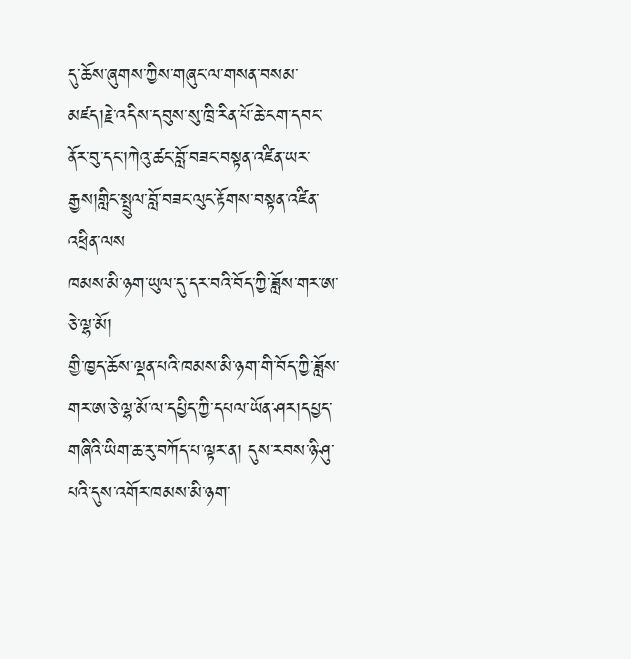དུ་ཆོས་ཞུགས་ཀྱིས་གཞུང་ལ་གསན་བསམ་མཛད།རྗེ་འདིས་དབུས་སུ་ཁྲི་རིན་པོ་ཆེ་ངག་དབང་ནོར་བུ་དང་།ཀེའུ་ཚང་བློ་བཟང་བསྟན་འཛིན་ཡར་རྒྱས།གླིང་སྤྲུལ་བློ་བཟང་ལུང་རྟོགས་བསྟན་འཛིན་འཕྲིན་ལས
ཁམས་མི་ཉག་ཡུལ་དུ་དར་བའི་བོད་ཀྱི་ཟློས་གར་ཨ་ཅེ་ལྷ་མོ།
གྱི་ཁྱད་ཆོས་ལྡན་པའི་ཁམས་མི་ཉག་གི་བོད་ཀྱི་ཟློས་གར་ཨ་ཅེ་ལྷ་མོ་ལ་དཔྱིད་ཀྱི་དཔལ་ཡོན་ཤར།དཔྱད་གཞིའི་ཡིག་ཆ་རུ་བཀོད་པ་ལྟར་ན། དུས་རབས་ཉི་ཤུ་པའི་དུས་འགོར་ཁམས་མི་ཉག་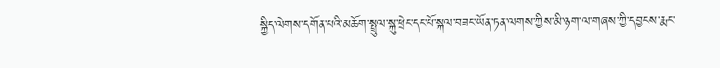སྐྱིད་ལེགས་དགོན་པའི་མཆོག་སྤྲུལ་སྐུ་ཕྲེང་དང་པོ་སྐལ་བཟང་ཡོན་ཏན་ལགས་ཀྱིས་མི་ཉག་ལ་གཞས་ཀྱི་དབྱངས་རྨང་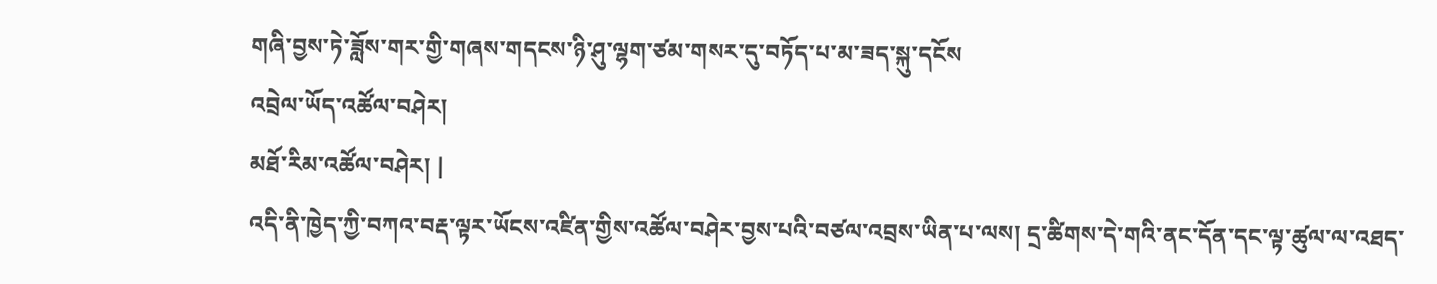གཞི་བྱས་ཏེ་ཟློས་གར་གྱི་གཞས་གདངས་ཉི་ཤུ་ལྷག་ཙམ་གསར་དུ་བཏོད་པ་མ་ཟད་སྐུ་དངོས
འབྲེལ་ཡོད་འཚོལ་བཤེར།
མཐོ་རིམ་འཚོལ་བཤེར། |
འདི་ནི་ཁྱེད་ཀྱི་བཀའ་བརྡ་ལྟར་ཡོངས་འཛིན་གྱིས་འཚོལ་བཤེར་བྱས་པའི་བཙལ་འབྲས་ཡིན་པ་ལས། དྲ་ཚིགས་དེ་གའི་ནང་དོན་དང་ལྟ་ཚུལ་ལ་འཐད་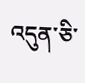འདུན་ཅི་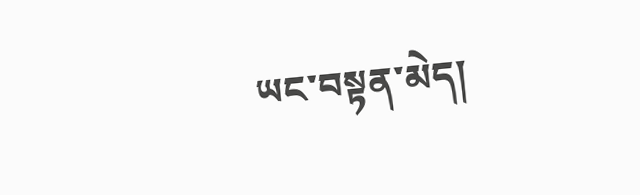ཡང་བསྟན་མེད།